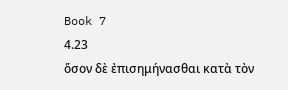Book 7
4.23
ὅσον δὲ ἐπισημήνασθαι κατὰ τὸν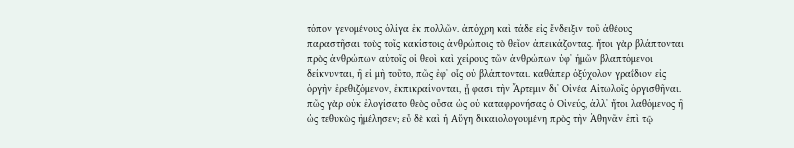τόπον γενομένους ὀλίγα ἐκ πολλῶν. ἀπόχρη καὶ τάδε εἰς ἔνδειξιν τοῦ ἀθέους παραστῆσαι τοὺς τοῖς κακίστοις ἀνθρώποις τὸ θεῖον ἀπεικάζοντας. ἤτοι γὰρ βλάπτονται πρὸς ἀνθρώπων αὐτοῖς οἱ θεοὶ καὶ χείρους τῶν ἀνθρώπων ὑφ᾿ ἡμῶν βλαπτόμενοι δείκνυνται, ἢ εἰ μὴ τοῦτο, πῶς ἐφ᾿ οἷς οὐ βλάπτονται. καθάπερ ὀξύχολον γραΐδιον εἰς ὀργὴν ἐρεθιζόμενον, ἐκπικραίνονται, ᾗ φασι τὴν Ἄρτεμιν δι᾿ Οἰνέα Αἰτωλοῖς ὀργισθῆναι. πῶς γὰρ οὐκ ἐλογίσατο θεὸς οὖσα ὡς οὐ καταφρονήσας ὁ Οἰνεύς, ἀλλ᾿ ἤτοι λαθόμενος ἢ ὡς τεθυκὼς ἠμέλησεν; εὖ δὲ καὶ ἡ Αὔγη δικαιολογουμένη πρὸς τὴν Ἀθηνᾶν ἐπὶ τῷ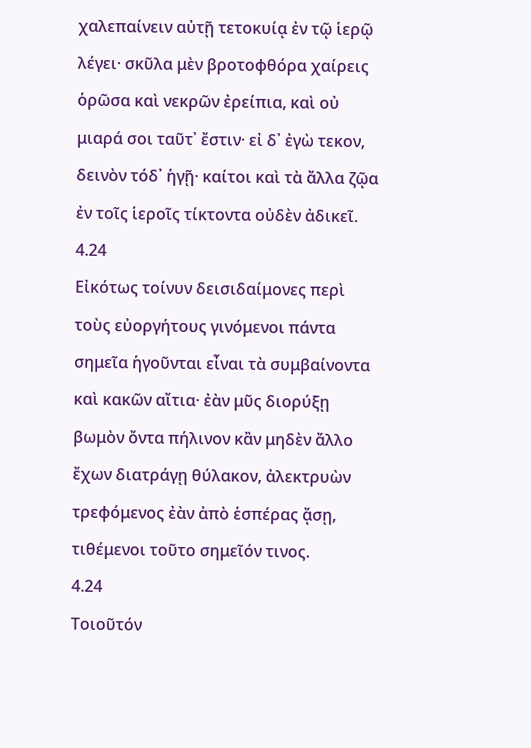χαλεπαίνειν αὐτῇ τετοκυίᾳ ἐν τῷ ἱερῷ λέγει· σκῦλα μὲν βροτοφθόρα χαίρεις ὁρῶσα καὶ νεκρῶν ἐρείπια, καὶ οὐ μιαρά σοι ταῦτ᾿ ἔστιν· εἰ δ᾿ ἐγὼ τεκον, δεινὸν τόδ᾿ ἡγῇ· καίτοι καὶ τὰ ἄλλα ζῷα ἐν τοῖς ἱεροῖς τίκτοντα οὐδὲν ἀδικεῖ.
4.24
Εἰκότως τοίνυν δεισιδαίμονες περὶ τοὺς εὐοργήτους γινόμενοι πάντα σημεῖα ἡγοῦνται εἶναι τὰ συμβαίνοντα καὶ κακῶν αἴτια· ἐὰν μῦς διορύξῃ βωμὸν ὄντα πήλινον κἂν μηδὲν ἄλλο ἔχων διατράγῃ θύλακον, ἀλεκτρυὼν τρεφόμενος ἐὰν ἀπὸ ἑσπέρας ᾄσῃ, τιθέμενοι τοῦτο σημεῖόν τινος.
4.24
Τοιοῦτόν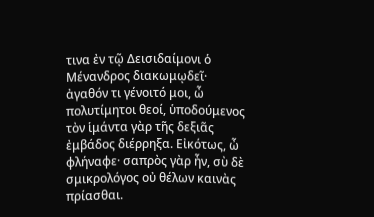τινα ἐν τῷ Δεισιδαίμονι ὁ Μένανδρος διακωμῳδεῖ· ἀγαθόν τι γένοιτό μοι, ὦ πολυτίμητοι θεοί, ὑποδούμενος τὸν ἱμάντα γὰρ τῆς δεξιᾶς ἐμβάδος διέρρηξα. Εἰκότως, ὦ φλήναφε· σαπρὸς γὰρ ἦν, σὺ δὲ σμικρολόγος οὐ θέλων καινὰς πρίασθαι.